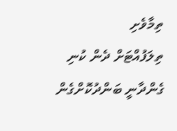ތިމާވެށި
ތިލަފުއްޓަށް ދެން ކުނި ގެންދާނީ ބަންދުކޮށްގެން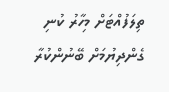ތިލަފުއްޓަށް މިހާރު ކުނި ގެންދިޔުމަށް ބޭނުންކުރާ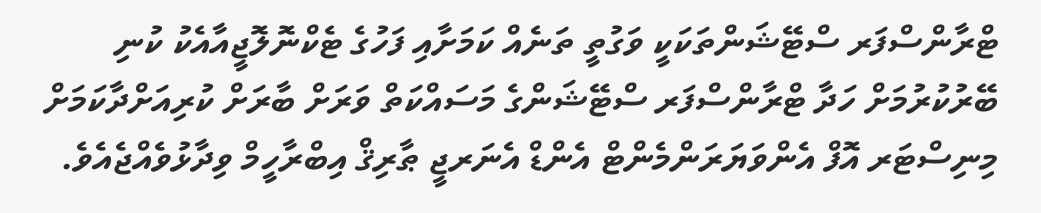ޓްރާންސްފަރ ސްޓޭޝަންތަކަކީ ވަގުތީ ތަނެއް ކަމަށާއި ފަހުގެ ޓެކްނޮލޮޖީއާއެކު ކުނި ބޭރުކުރުމަށް ހަދާ ޓްރާންސްފަރ ސްޓޭޝަންގެ މަސައްކަތް ވަރަށް ބާރަށް ކުރިއަށްދާކަމަށް މިނިސްޓަރ އޮފް އެންވަޔަރަންމެންޓް އެންޑް އެނަރޖީ ޠާރިޤް އިބްރާހީމް ވިދާޅުވެއްޖެއެވެ.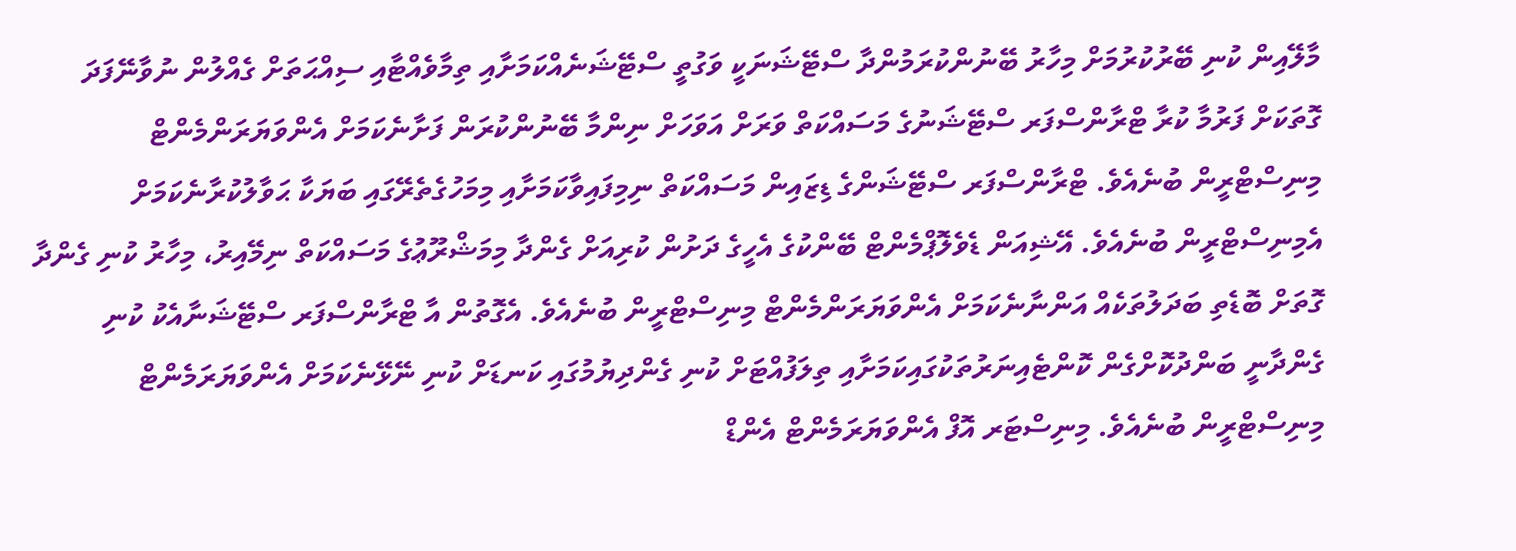މާލޭއިން ކުނި ބޭރުކުރުމަށް މިހާރު ބޭނުންކުރަމުންދާ ސްޓޭޝަނަކީ ވަގުތީ ސްޓޭޝަނެއްކަމަށާއި ތިމާވެއްޓާއި ސިއްޙަތަށް ގެއްލުން ނުވާނޭފަދަ ގޮތަކަށް ފަރުމާ ކުރާ ޓްރާންސްފަރ ސްޓޭޝަނުގެ މަސައްކަތް ވަރަށް އަވަހަށް ނިންމާ ބޭނުންކުރަން ފަށާނެކަމަށް އެންވަޔަރަންމެންޓް މިނިސްޓްރީން ބުނެއެވެ. ޓްރާންސްފަރ ސްޓޭޝަންގެ ޑިޒައިން މަސައްކަތް ނިމިފައިވާކަމަށާއި މިމަހުގެތެރޭގައި ބަޔަކާ ޙަވާލުކުރާނެކަމަށް އެމިނިސްޓްރީން ބުނެއެވެ. އޭޝިއަން ޑެވެލޮޕްމެންޓް ބޭންކުގެ އެހީގެ ދަށުން ކުރިއަށް ގެންދާ މިމަޝްރޫޢުގެ މަސައްކަތް ނިމޭއިރު، މިހާރު ކުނި ގެންދާ ގޮތަށް ބޮޑެތި ބަދަލުތަކެއް އަންނާނެކަމަށް އެންވަޔަރަންމެންޓް މިނިސްޓްރީން ބުނެއެވެ. އެގޮތުން އާ ޓްރާންސްފަރ ސްޓޭޝަނާއެކު ކުނި ގެންދާނީ ބަންދުކޮށްގެން ކޮންޓެއިނަރުތަކުގައިކަމަށާއި ތިލަފުއްޓަށް ކުނި ގެންދިޔުމުގައި ކަނޑަށް ކުނި ނޭޅޭނެކަމަށް އެންވަޔަރަމެންޓް މިނިސްޓްރީން ބުނެއެވެ. މިނިސްޓަރ އޮފް އެންވަޔަރަމެންޓް އެންޑް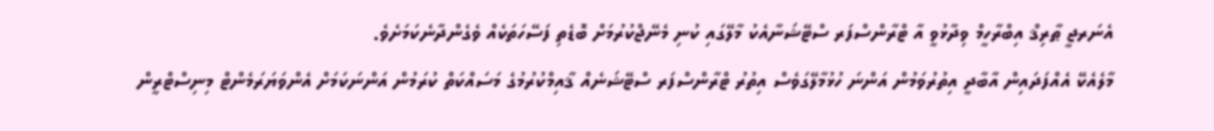އެނަރޖީ ޠާރިޤް އިބްރާހީމް ވިދާޅުވީ އާ ޓްރާންސްފަރ ސްޓޭޝަނާއެކު މާލޭގައި ކުނި މެނޭޖްކުރުމަށް ބޮޑެތި ފަސޭހަތަކެއް ވެގެންދާނެކަމަށެވެ.
މާލެއެކޭ އެއްފަދައިން އާބާދީ އިތުރުވަމުން އަންނަ ހުޅުމާލޭގަވެސް އިތުރު ޓްރާންސްފަރ ސްޓޭޝަނެއް ޤާއިމްކުރުމުގެ މަސައްކަތް ކުރަމުން އަންނަކަމަށް އެންވަޔަރަމެންޓް މިނިސްޓްރީން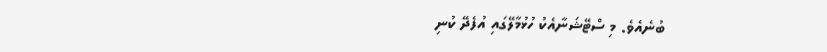ބުނެއެވެ. މި ސްޓޭޝަނާއެކު ހުޅުމާލޭގައި އުފެދޭ ކުނި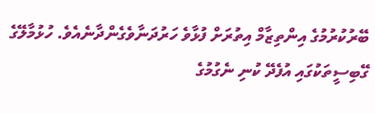ބޭރުކުރުމުގެ އިންތިޒާމް އިތުރަށް ފުޅާވެ ހަރުދަނާވެގެންދާނެއެވެ. ހުޅުމާލޭގެ ގޭބިސީތަކުގައި އުފެދޭ ކުނި ނެގުމުގެ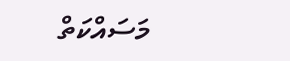މަސައްކަތް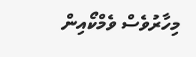މިހާރުވެސް ވެމްކޯއިން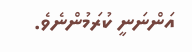އަންނަނީ ކުރަމުންނެވެ.